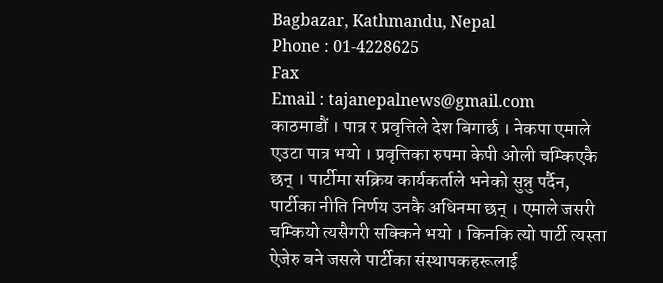Bagbazar, Kathmandu, Nepal
Phone : 01-4228625
Fax
Email : tajanepalnews@gmail.com
काठमाडौं । पात्र र प्रवृत्तिले देश बिगार्छ । नेकपा एमाले एउटा पात्र भयो । प्रवृत्तिका रुपमा केपी ओली चम्किएकै छन् । पार्टीमा सक्रिय कार्यकर्ताले भनेको सुन्नु पर्दैन, पार्टीका नीति निर्णय उनकै अधिनमा छन् । एमाले जसरी चम्कियो त्यसैगरी सक्किने भयो । किनकि त्यो पार्टी त्यस्ता ऐजेरु बने जसले पार्टीका संस्थापकहरूलाई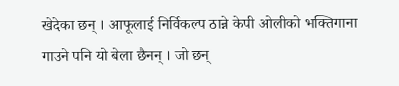खेदेका छन् । आफूलाई निर्विकल्प ठान्ने केपी ओलीको भक्तिगाना गाउने पनि यो बेला छैनन् । जो छन्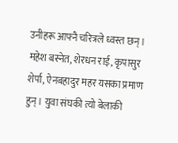उनीहरू आफ्नै चरित्रले ध्वस्त छन् । महेश बस्नेत, शेरधन राई, कृपासुर शेर्पा, ऐनबहादुर महर यसका प्रमाण हुन् । युवा संघकी त्यो बेलाकी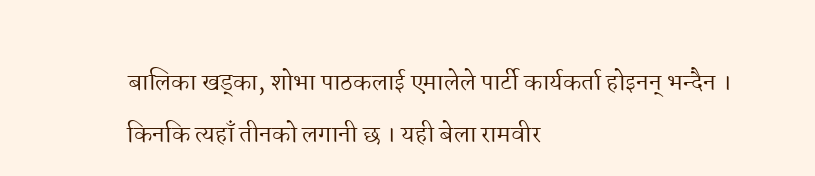बालिका खड्का, शोभा पाठकलाई एमालेले पार्टी कार्यकर्ता होइनन् भन्दैन । किनकि त्यहाँ तीनको लगानी छ । यही बेला रामवीर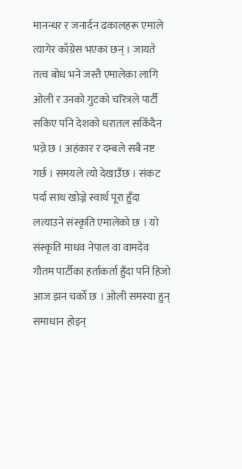मानन्धर र जनार्दन ढकालहरू एमाले त्यागेर काँग्रेस भएका छन् । जायते तत्व बोध भने जस्तै एमालेका लागि ओली र उनको गुटको चरित्रले पार्टी सकिए पनि देशको धरातल सकिँदैन भन्ने छ । अहंकार र दम्बले सबै नष्ट गर्छ । समयले त्यो देखाउँछ । संकट पर्दा साथ खोज्ने स्वार्थ पूरा हुँदा लत्याउने संस्कृति एमालेको छ । यो संस्कृति माधव नेपाल वा वामदेव गौतम पार्टीका हर्ताकर्ता हुँदा पनि हिजो आज झन चर्को छ । ओली समस्या हुन् समाधान होइन्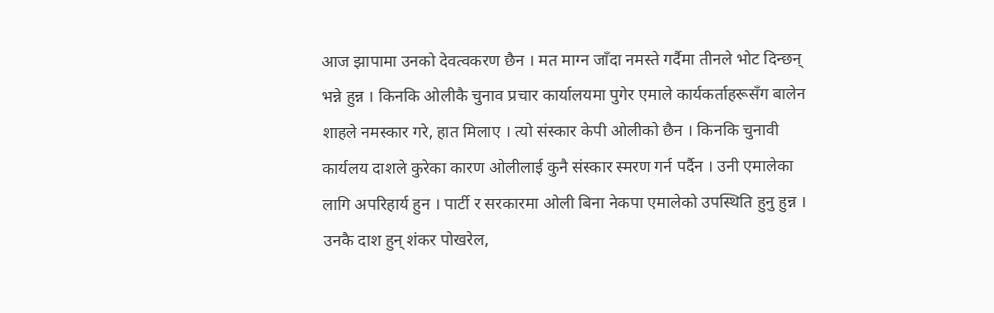आज झापामा उनको देवत्वकरण छैन । मत माग्न जाँदा नमस्ते गर्दैमा तीनले भोट दिन्छन् भन्ने हुन्न । किनकि ओलीकै चुनाव प्रचार कार्यालयमा पुगेर एमाले कार्यकर्ताहरूसँग बालेन शाहले नमस्कार गरे, हात मिलाए । त्यो संस्कार केपी ओलीको छैन । किनकि चुनावी कार्यलय दाशले कुरेका कारण ओलीलाई कुनै संस्कार स्मरण गर्न पर्दैन । उनी एमालेका लागि अपरिहार्य हुन । पार्टी र सरकारमा ओली बिना नेकपा एमालेको उपस्थिति हुनु हुन्न । उनकै दाश हुन् शंकर पोखरेल,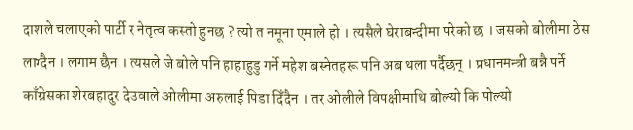दाशले चलाएको पार्टी र नेतृत्व कस्तो हुनछ ? त्यो त नमूना एमाले हो । त्यसैले घेराबन्दीमा परेको छ । जसको बोलीमा ठेस लाग्दैन । लगाम छैन । त्यसले जे बोले पनि हाहाहुडु गर्ने महेश बस्नेतहरू पनि अब थला पर्दैछन् । प्रधानमन्त्री बन्नै पर्ने काँग्रेसका शेरबहादुर देउवाले ओलीमा अरुलाई पिडा दिँदैन । तर ओलीले विपक्षीमाथि बोल्यो कि पोल्यो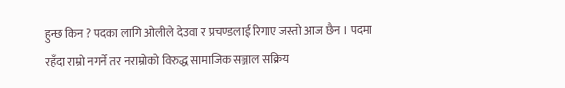हुन्छ किन ? पदका लागि ओलीले देउवा र प्रचण्डलाई रिगाए जस्तो आज छैन । पदमा रहँदा राम्रो नगर्ने तर नराम्रोको विरुद्ध सामाजिक सञ्जाल सक्रिय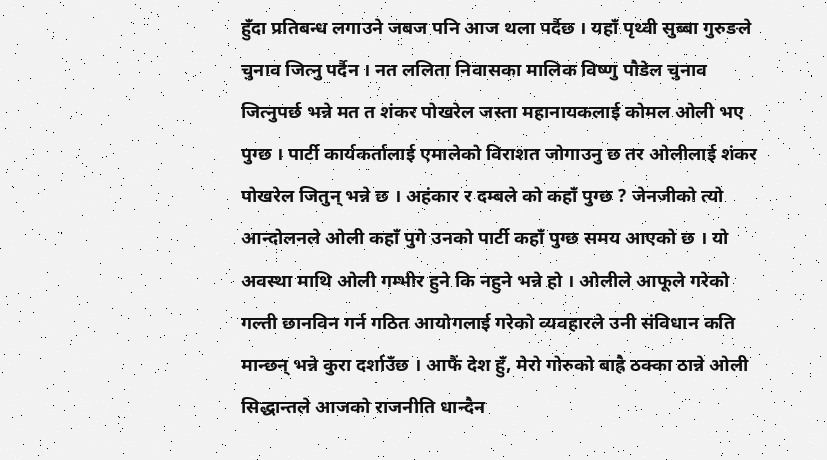हुँदा प्रतिबन्ध लगाउने जबज पनि आज थला पर्दैछ । यहाँ पृथ्वी सुब्बा गुरुङले चुनाव जित्नु पर्दैन । नत ललिता निवासका मालिक विष्णु पौडेल चुनाव जित्नुपर्छ भन्ने मत त शंकर पोखरेल जस्ता महानायकलाई कोमल ओली भए पुग्छ । पार्टी कार्यकर्तालाई एमालेको विराशत जोगाउनु छ तर ओलीलाई शंकर पोखरेल जितुन् भन्ने छ । अहंकार र दम्बले को कहाँ पुग्छ ? जेनजीको त्यो आन्दोलनले ओली कहाँ पुगे उनको पार्टी कहाँ पुग्छ समय आएको छ । यो अवस्था माथि ओली गम्भीर हुने कि नहुने भन्ने हो । ओलीले आफूले गरेको गल्ती छानविन गर्न गठित आयोगलाई गरेको व्यवहारले उनी संविधान कति मान्छन् भन्ने कुरा दर्शाउँछ । आफैं देश हुँ, मेरो गोरुको बाह्रै ठक्का ठान्ने ओली सिद्धान्तले आजको राजनीति धान्दैन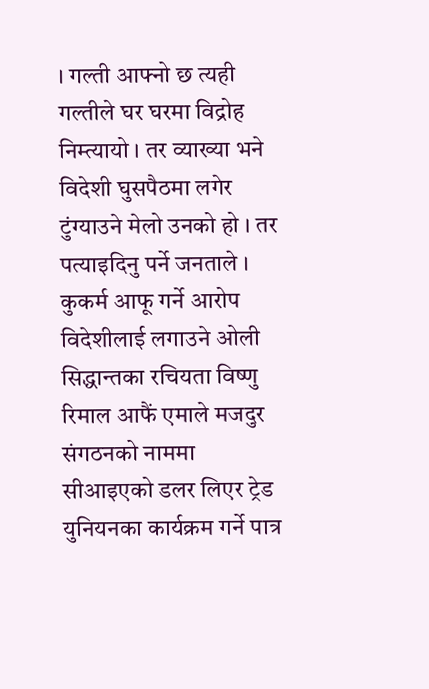। गल्ती आफ्नो छ त्यही गल्तीले घर घरमा विद्रोह निम्त्यायो । तर व्याख्या भने विदेशी घुसपैठमा लगेर टुंग्याउने मेलो उनको हो । तर पत्याइदिनु पर्ने जनताले । कुकर्म आफू गर्ने आरोप विदेशीलाई लगाउने ओली सिद्धान्तका रचियता विष्णु रिमाल आफैं एमाले मजदुर संगठनको नाममा सीआइएको डलर लिएर ट्रेड युनियनका कार्यक्रम गर्ने पात्र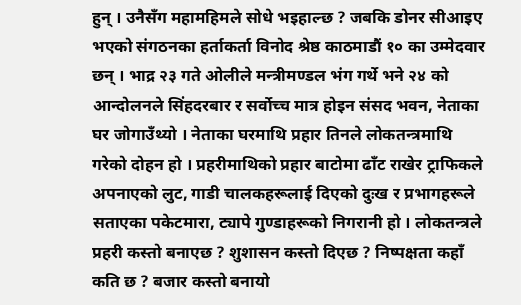हुन् । उनैसँग महामहिमले सोधे भइहाल्छ ? जबकि डोनर सीआइए भएको संगठनका हर्ताकर्ता विनोद श्रेष्ठ काठमाडौं १० का उम्मेदवार छन् । भाद्र २३ गते ओलीले मन्त्रीमण्डल भंग गर्थे भने २४ को आन्दोलनले सिंहदरबार र सर्वोच्च मात्र होइन संसद भवन, नेताका घर जोगाउँथ्यो । नेताका घरमाथि प्रहार तिनले लोकतन्त्रमाथि गरेको दोहन हो । प्रहरीमाथिको प्रहार बाटोमा ढाँट राखेर ट्राफिकले अपनाएको लुट, गाडी चालकहरूलाई दिएको दुःख र प्रभागहरूले सताएका पकेटमारा, ट्यापे गुण्डाहरूको निगरानी हो । लोकतन्त्रले प्रहरी कस्तो बनाएछ ? शुशासन कस्तो दिएछ ? निष्पक्षता कहाँ कति छ ? बजार कस्तो बनायो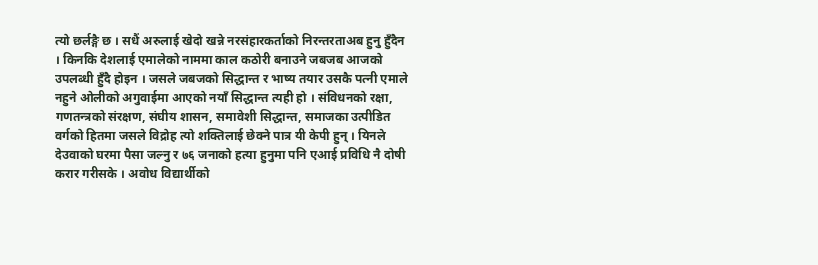त्यो छर्लङ्गै छ । सधैं अरुलाई खेदो खन्ने नरसंहारकर्ताको निरन्तरताअब हुनु हुँदैन । किनकि देशलाई एमालेको नाममा काल कठोरी बनाउने जबजब आजको उपलब्धी हुँदै होइन । जसले जबजको सिद्धान्त र भाष्य तयार उसकै पत्नी एमाले नहुने ओलीको अगुवाईमा आएको नयाँ सिद्धान्त त्यही हो । संविधनको रक्षा, गणतन्त्रको संरक्षण, संघीय शासन, समावेशी सिद्धान्त, समाजका उत्पीडित वर्गको हितमा जसले विद्रोह त्यो शक्तिलाई छेक्ने पात्र यी केपी हुन् । यिनले देउवाको घरमा पैसा जल्नु र ७६ जनाको हत्या हुनुमा पनि एआई प्रविधि नै दोषी करार गरीसके । अवोध विद्यार्थीको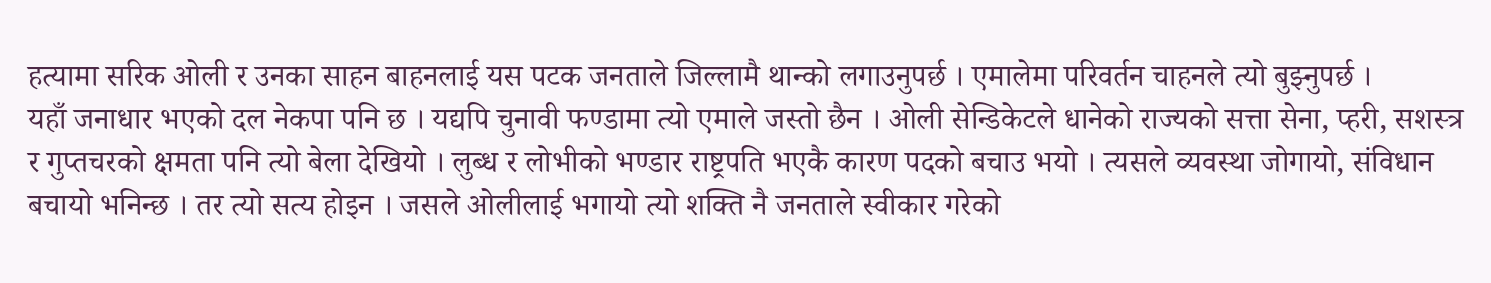हत्यामा सरिक ओली र उनका साहन बाहनलाई यस पटक जनताले जिल्लामै थान्को लगाउनुपर्छ । एमालेमा परिवर्तन चाहनले त्यो बुझ्नुपर्छ ।
यहाँ जनाधार भएको दल नेकपा पनि छ । यद्यपि चुनावी फण्डामा त्यो एमाले जस्तो छैन । ओली सेन्डिकेटले धानेको राज्यको सत्ता सेना, प्हरी, सशस्त्र र गुप्तचरको क्षमता पनि त्यो बेला देखियो । लुब्ध र लोभीको भण्डार राष्ट्रपति भएकै कारण पदको बचाउ भयो । त्यसले व्यवस्था जोगायो, संविधान बचायो भनिन्छ । तर त्यो सत्य होइन । जसले ओलीलाई भगायो त्यो शक्ति नै जनताले स्वीकार गरेको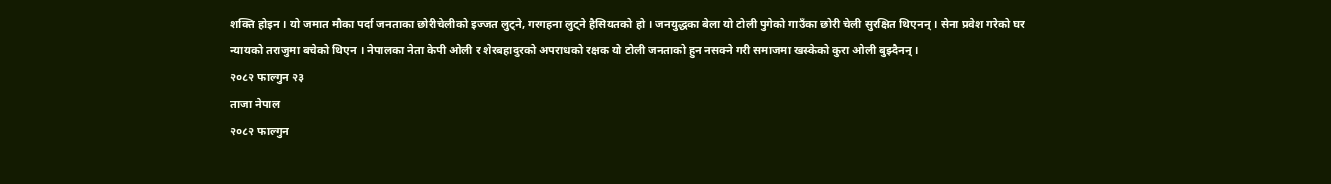शक्ति होइन । यो जमात मौका पर्दा जनताका छोरीचेलीको इज्जत लुट्ने, गरगहना लुट्ने हैसियतको हो । जनयुद्धका बेला यो टोली पुगेको गाउँका छोरी चेली सुरक्षित थिएनन् । सेना प्रवेश गरेको घर न्यायको तराजुमा बचेको थिएन । नेपालका नेता केपी ओली र शेरबहादुरको अपराधको रक्षक यो टोली जनताको हुन नसक्ने गरी समाजमा खस्केको कुरा ओली बुझ्दैनन् ।
२०८२ फाल्गुन २३
ताजा नेपाल
२०८२ फाल्गुन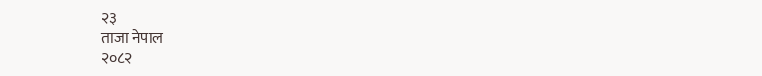२३
ताजा नेपाल
२०८२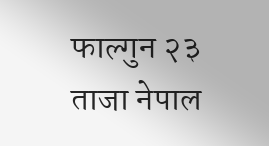फाल्गुन २३
ताजा नेपाल